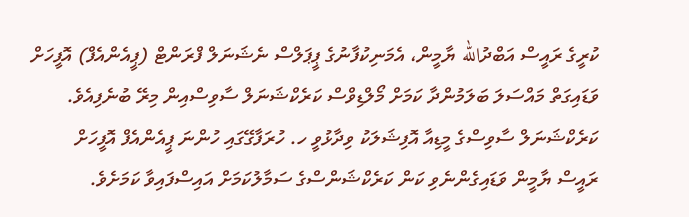ކުރީގެ ރައީސް އަބްދުالله ޔާމީން، އެމަނިކުފާނުގެ ޕީޕަލްސް ނެޝަނަލް ފްރަންޓް (ޕީއެންއެފް) އޮފީހަށް ވަޑައިގަތް މައްސަލަ ބަލަމުންދާ ކަމަށް މޯލްޑިވްސް ކަރެކްޝަނަލް ސާވިސްއިން މިރޭ ބުނެފިއެވެ.
ކަރެކްޝަނަލް ސާވިސްގެ މީޑިއާ އޮފިޝަލަކު ވިދާޅުވީ ހ. ހުރަފާގޭގައި ހުންނަ ޕީއެންއެފް އޮފީހަށް ރައީސް ޔާމީން ވަޑައިގެންނެވި ކަން ކަރެކްޝަންސްގެ ސަމާލުކަމަށް އައިސްފައިވާ ކަމަށެވެ.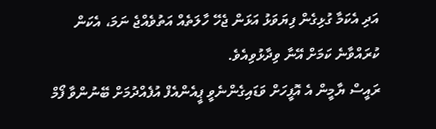އަދި އެކަމާ ގުޅިގެން ފިޔަވަޅު އަޅަން ޖެހޭ ހާލަތެއް އަތުވެއްޖެ ނަމަ، އެކަން ކުރައްވާނެ ކަމަށް އޭނާ ވިދާޅުވިއެވެ.
ރައީސް ޔާމީން އެ އޮފީހަށް ވަޑައިގެންނެވީ ޕީއެންއެފް އުފެއްދުމަށް ބޭނުންވާ ފޯމް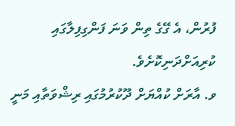ފުރުން، އެ ގޭގެ ތިން ވަނަ ފަންގިފިލާގައި ކުރިއަށްދަނިކޮށެވެ.
ވ. އާރަށް ކުއްޔަށް ދޫކުރުމުގައި ރިޝްވަތާއި މަނީ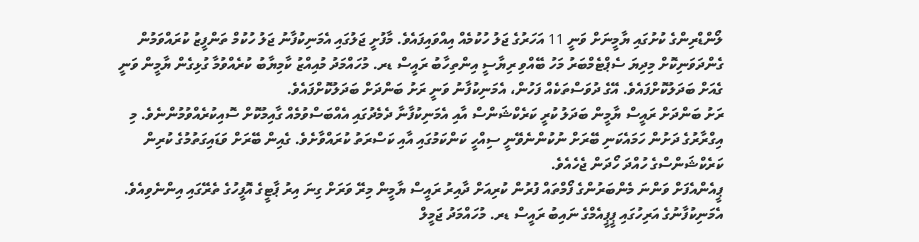ލޯންޑްރިންގެ ކުށުގައި ޔާމީނަށް ވަނީ 11 އަހަރުގެ ޖަލު ހުކުމެއް އިއްވައިފައެވެ. މާފުށީ ޖަލުގައި އެމަނިކުފާނު ޖަލު ހުކުމް ތަންފީޒު ކުރައްވަމުން ގެންދަވަނިކޮށް މިދިޔަ ސެޕްޓެމްބަރު މަހު ބޭއްވި ރިޔާސީ އިންތިހާބު ރައީސް ޑރ. މުހައްމަދު މުއިއްޒު ކާމިޔާބު ކުރެއްވުމާ ގުޅިގެން ޔާމީން ވަނީ ގެއަށް ބަދަލުކޮށްފައެވެ. އޭގެ ދުވަސްތަކެއް ފަހުން، އެމަނިކުފާނު ވަނީ ރަށު ބަންދަށް ބަދަލުކޮށްފައެވެ.
ރަށު ބަންދަށް ރައީސް ޔާމީން ބަދަލު ކުރީ ކަރެކްޝަންސް އާއި އެމަނިކުފާނާ ދެމެދުގައި އެއްބަސްވުމެއް ގާއިމުކޮށް ސޮއިކުރެއްވުމުންނެވެ. މި އިގްރާރުގެ ދަށުން ހަމައެކަނި ބޭރަށް ނުކުންނެވޭނީ ސިއްހީ ކަންކަމުގައި އާއި ކަސްރަތު ކުރައްވާށެވެ. ގެއިން ބޭރަށް ވަޑައިގަތުމުގެ ކުރިން ކަރެކްޝަންސްގެ ހުއްދަ ހޯދަން ޖެހެއެވެ.
ޕީއެންއެފަށް ވަންނަ މެންބަރުންގެ ފޯމްތައް ފުރުން ކުރިއަށް ދާއިރު ރައީސް ޔާމީން މިރޭ ވަރަށް ގިނަ އިރު ޕާޓީގެ އޮފީހުގެ ތެރޭގައި އިންނެވިއެވެ. އެމަނިކުފާނުގެ އަރިހުގައި ޕީޕީއެމްގެ ނައިބު ރައީސް ޑރ. މުހައްމަދު ޖަމީލް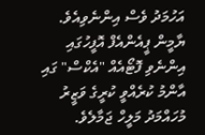އަހުމަދު ވެސް އިންނެވިއެވެ.
ޔާމީން ޕީއެންއެފް އޮފީހުގައި އިންނެވި ފޮޓޯއެއް "އެކްސް" ގައި އާންމު ކުރެއްވީ ކުރީގެ ވަޒީރު މުހައްމަދު މަލީހް ޖަމާލެވެ.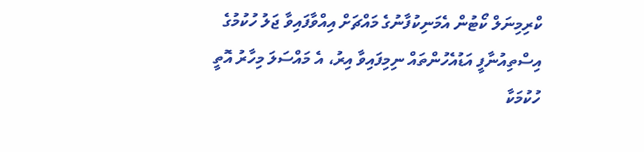ކްރިމިނަލް ކޯޓުން އެމަނިކުފާނުގެ މައްޗަށް އިއްވާފައިވާ ޖަލު ހުކުމުގެ އިސްތިއުނާފީ އަޑުއެހުންތައް ނިމިފައިވާ އިރު، އެ މައްސަލަ މިހާރު އޮތީ ހުކުމަކާ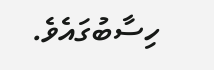ހިސާބުގައެވެ.